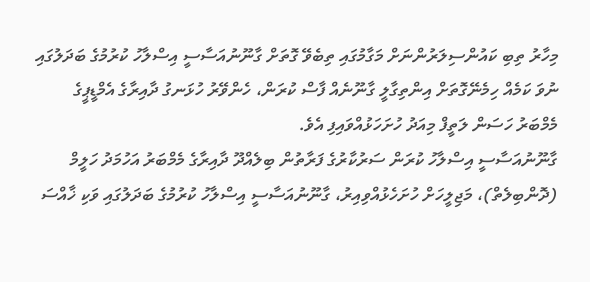މިހާރު ތިބި ކައުންސިލަރުންނަށް މަގާމުގައި ތިބެވޭ ގޮތަށް ގާނޫނުއަސާސީ އިސްލާހު ކުރުމުގެ ބަދަލުގައި ނުވަ ކަމެއް ހިމެނޭގޮތަށް އިންތިގާލީ ގާނޫނެއް ފާސް ކުރަން، ހެންވޭރު ހުޅަނގު ދާއިރާގެ އެމްޑީޕީގެ މެމްބަރު ހަސަން ލަތީފް މިއަދު ހުށަހަޅުއްވައިފި އެވެ.
ގާނޫނުއަސާސީ އިސްލާހު ކުރަން ސަރުކާރުގެ ފަރާތުން ބިލެއްދޫ ދާއިރާގެ މެމްބަރު އަހުމަދު ހަލީމް (ދޮންބިލެތް)، މަޖިލީހަށް ހުށަހެޅުއްވިއިރު، ގާނޫނުއަސާސީ އިސްލާހު ކުރުމުގެ ބަދަލުގައި ވަކި ޚާއްސަ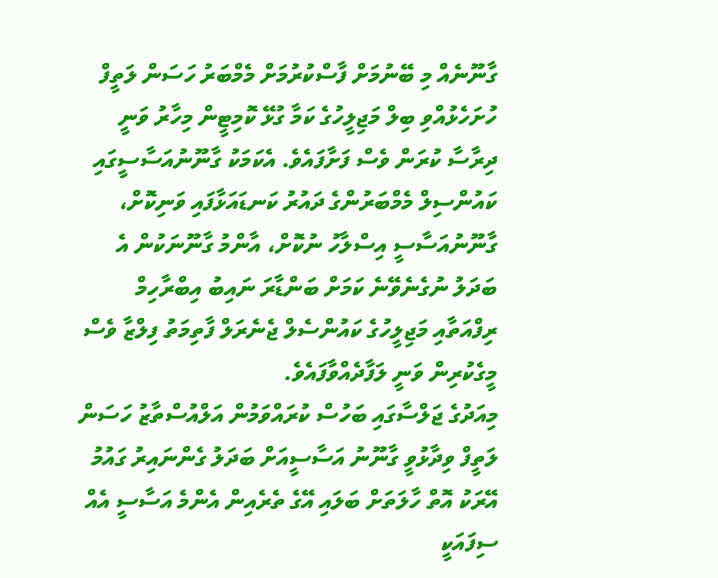ގާނޫނެއް މި ބޭނުމަށް ފާސްކުރުމަށް މެމްބަރު ހަސަން ލަތީފް ހުށަހެޅުއްވި ބިލް މަޖިލީހުގެ ކަމާ ގުޅޭ ކޮމިޓީން މިހާރު ވަނީ ދިރާސާ ކުރަން ވެސް ފަށާފައެވެ. އެކަމަކު ގާނޫނުއަސާސީގައި ކައުންސިލް މެމްބަރުންގެ ދައުރު ކަނޑައަޅާފައި ވަނިކޮށް، ގާނޫނުއަސާސީ އިސްލާހު ނުކޮށް، އާންމު ގާނޫނަކުން އެ ބަދަލު ނުގެނެވޭނެ ކަމަށް ބަންޑާރަ ނައިބު އިބްރާހިމް ރިފްއަތާއި މަޖިލީހުގެ ކައުންސެލް ޖެނެރަލް ފާތިމަތު ފިލްޒާ ވެސް މީގެކުރިން ވަނީ ލަފާދެއްވާފައެވެ.
މިއަދުގެ ޖަލްސާގައި ބަހުސް ކުރައްވަމުން އަލްއުސްތާޒު ހަސަން ލަތީފް ވިދާޅުވީ ގާނޫނު އަސާސީއަށް ބަދަލު ގެންނައިރު ގައުމު އޭރަކު އޮތް ހާލަތަށް ބަލައި އޭގެ ތެރެއިން އެންމެ އަސާސީ އެއް ސިފައަކީ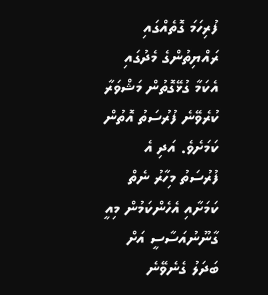ފުރިހަމަ ގޮތެއްގައި ރައްޔިތުންގެ މެދުގައި އެކަމާ ގުޅޭގޮތުން މަޝްވަރާ ކުރެވޭނެ ފުރުސަތު އޮތުން ކަމަށެވެ. އަދި އެ ފުރުސަތު މިހާރު ނެތް ކަމަށާއި އެހެންކަމުން މިއީ ގާނޫނުއަސާސީ އަށް ބަދަލު ގެނެވޭނެ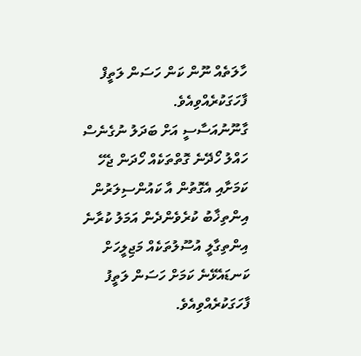ހާލަތެއް ނޫން ކަން ހަސަން ލަތީފް ފާހަގަކުރެއްވިއެވެ.
ގާނޫނުއަސާސީ އަށް ބަދަލު ނުގެނެސް ހައްލު ހޯދޭނެ ގޮތްތަކެއް ހޯދަން ޖެހޭ ކަމަށާއި އެގޮތުން އާ ކައުންސިލަރުން އިންތިޚާބު ކުރެވެންދެން އަމަލު ކުރާނެ އިންތިގާލީ އުސޫލުތަކެއް މަޖިލީހަށް ކަނޑައެޅޭނެ ކަމަށް ހަސަން ލަތީފު ފާހަގަކުރެއްވިއެވެ.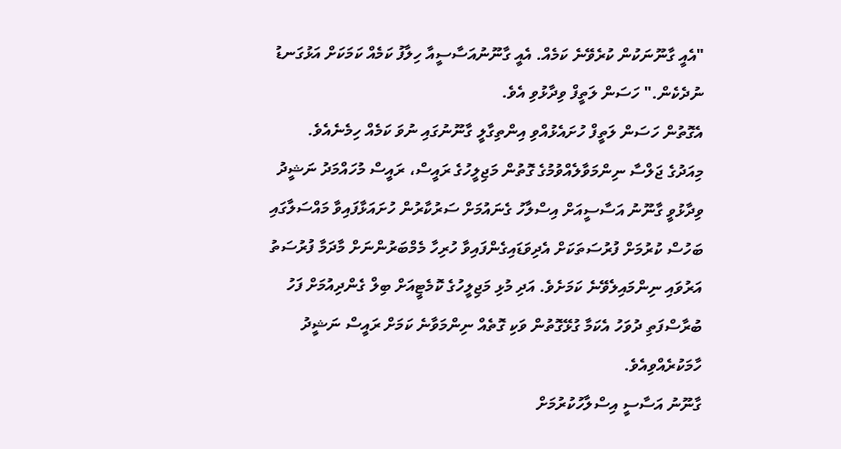"އެއީ ގާނޫނަކުން ކުރެވޭނެ ކަމެއް. އެއީ ގާނޫނުއަސާސީއާ ހިލާފު ކަމެއް ކަމަކަށް އަޅުގަނޑު ނުދެކެން." ހަސަން ލަތީފް ވިދާޅުވި އެވެ.
އެގޮތުން ހަސަން ލަތީފް ހުށައެޅުއްވި އިންތިގާލީ ގާނޫނުގައި ނުވަ ކަމެއް ހިމެނެއެވެ.
މިއަދުގެ ޖަލްސާ ނިންމަވާލެއްވުމުގެ ގޮތުން މަޖިލީހުގެ ރައީސް، ރައީސް މުހައްމަދު ނަޝީދު ވިދާޅުވީ ގާނޫނު އަސާސީއަށް އިސްލާހު ގެނައުމަށް ސަރުކާރުން ހުށައަޅާފައިވާ މައްސަލާގައި ބަހުސް ކުރުމަށް ފުރުސަތަކަށް އެދިވަޑައިގެންފައިވާ ހުރިހާ މެމްބަރުންނަށް މާދަމާ ފުރުސަތު އަރުވައި ނިންމައިލެވޭނެ ކަމަށެވެ. އަދި މުޅި މަޖިލީހުގެ ކޮމެޓީއަށް ބިލް ގެންދިއުމަށް ފަހު ބުރާސްފަތި ދުވަހު އެކަމާ ގުޅޭގޮތުން ވަކި ގޮތެއް ނިންމަވާނެ ކަމަށް ރައީސް ނަޝީދު ހާމަކުރެއްވިއެވެ.
ގާނޫނު އަސާސީ އިސްލާހުކުރުމަށް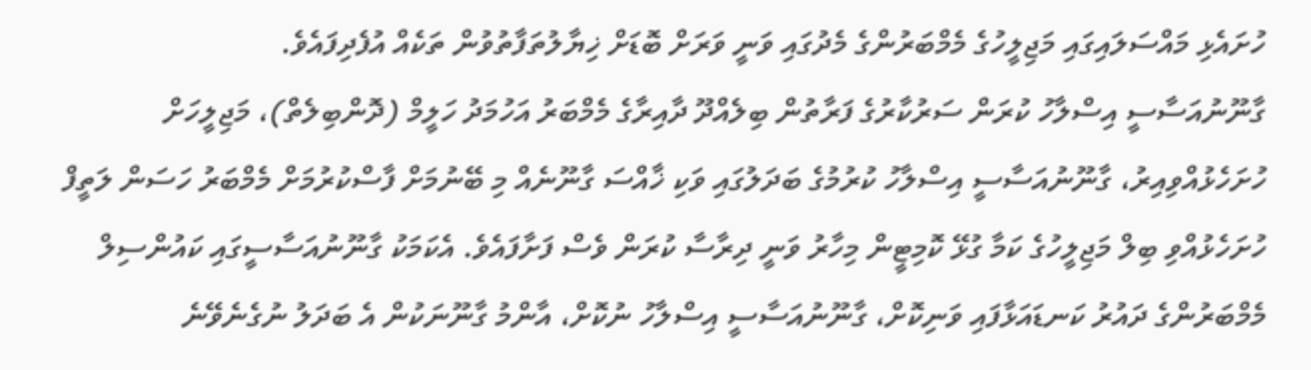ހުށައެޅި މައްސަލައިގައި މަޖިލީހުގެ މެމްބަރުންގެ މެދުގައި ވަނީ ވަރަށް ބޮޑަށް ޚިޔާލުތަފާތުވުން ތަކެއް އުފެދިފައެވެ.
ގާނޫނުއަސާސީ އިސްލާހު ކުރަން ސަރުކާރުގެ ފަރާތުން ބިލެއްދޫ ދާއިރާގެ މެމްބަރު އަހުމަދު ހަލީމް (ދޮންބިލެތް)، މަޖިލީހަށް ހުށަހެޅުއްވިއިރު، ގާނޫނުއަސާސީ އިސްލާހު ކުރުމުގެ ބަދަލުގައި ވަކި ޚާއްސަ ގާނޫނެއް މި ބޭނުމަށް ފާސްކުރުމަށް މެމްބަރު ހަސަން ލަތީފް ހުށަހެޅުއްވި ބިލް މަޖިލީހުގެ ކަމާ ގުޅޭ ކޮމިޓީން މިހާރު ވަނީ ދިރާސާ ކުރަން ވެސް ފަށާފައެވެ. އެކަމަކު ގާނޫނުއަސާސީގައި ކައުންސިލް މެމްބަރުންގެ ދައުރު ކަނޑައަޅާފައި ވަނިކޮށް، ގާނޫނުއަސާސީ އިސްލާހު ނުކޮށް، އާންމު ގާނޫނަކުން އެ ބަދަލު ނުގެނެވޭނެ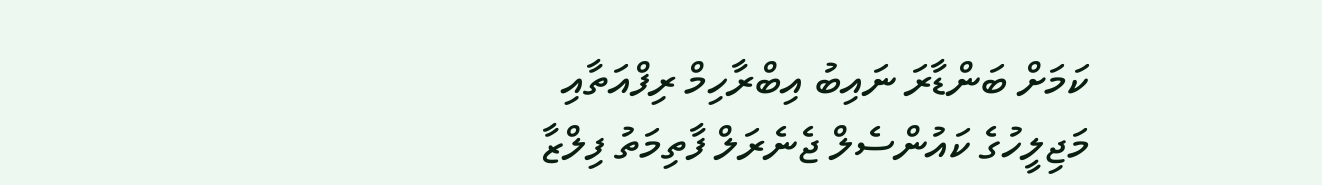ކަމަށް ބަންޑާރަ ނައިބު އިބްރާހިމް ރިފްއަތާއި މަޖިލީހުގެ ކައުންސެލް ޖެނެރަލް ފާތިމަތު ފިލްޒާ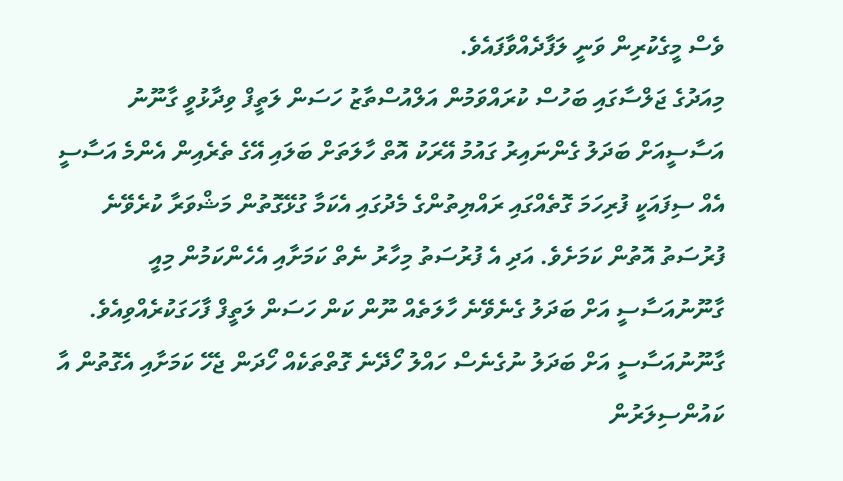ވެސް މީގެކުރިން ވަނީ ލަފާދެއްވާފައެވެ.
މިއަދުގެ ޖަލްސާގައި ބަހުސް ކުރައްވަމުން އަލްއުސްތާޒު ހަސަން ލަތީފް ވިދާޅުވީ ގާނޫނު އަސާސީއަށް ބަދަލު ގެންނައިރު ގައުމު އޭރަކު އޮތް ހާލަތަށް ބަލައި އޭގެ ތެރެއިން އެންމެ އަސާސީ އެއް ސިފައަކީ ފުރިހަމަ ގޮތެއްގައި ރައްޔިތުންގެ މެދުގައި އެކަމާ ގުޅޭގޮތުން މަޝްވަރާ ކުރެވޭނެ ފުރުސަތު އޮތުން ކަމަށެވެ. އަދި އެ ފުރުސަތު މިހާރު ނެތް ކަމަށާއި އެހެންކަމުން މިއީ ގާނޫނުއަސާސީ އަށް ބަދަލު ގެނެވޭނެ ހާލަތެއް ނޫން ކަން ހަސަން ލަތީފް ފާހަގަކުރެއްވިއެވެ.
ގާނޫނުއަސާސީ އަށް ބަދަލު ނުގެނެސް ހައްލު ހޯދޭނެ ގޮތްތަކެއް ހޯދަން ޖެހޭ ކަމަށާއި އެގޮތުން އާ ކައުންސިލަރުން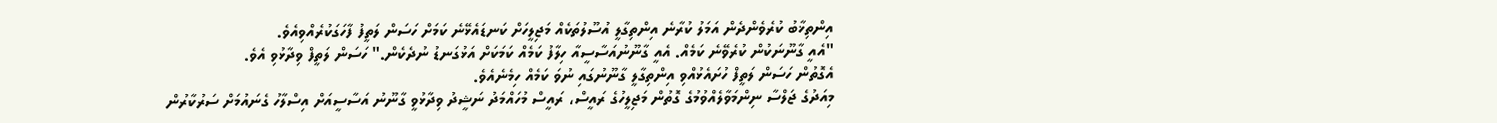އިންތިޚާބު ކުރެވެންދެން އަމަލު ކުރާނެ އިންތިގާލީ އުސޫލުތަކެއް މަޖިލީހަށް ކަނޑައެޅޭނެ ކަމަށް ހަސަން ލަތީފު ފާހަގަކުރެއްވިއެވެ.
"އެއީ ގާނޫނަކުން ކުރެވޭނެ ކަމެއް. އެއީ ގާނޫނުއަސާސީއާ ހިލާފު ކަމެއް ކަމަކަށް އަޅުގަނޑު ނުދެކެން." ހަސަން ލަތީފް ވިދާޅުވި އެވެ.
އެގޮތުން ހަސަން ލަތީފް ހުށައެޅުއްވި އިންތިގާލީ ގާނޫނުގައި ނުވަ ކަމެއް ހިމެނެއެވެ.
މިއަދުގެ ޖަލްސާ ނިންމަވާލެއްވުމުގެ ގޮތުން މަޖިލީހުގެ ރައީސް، ރައީސް މުހައްމަދު ނަޝީދު ވިދާޅުވީ ގާނޫނު އަސާސީއަށް އިސްލާހު ގެނައުމަށް ސަރުކާރުން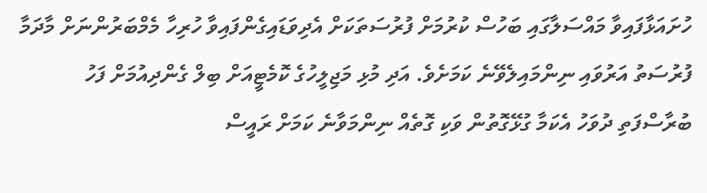ހުށައަޅާފައިވާ މައްސަލާގައި ބަހުސް ކުރުމަށް ފުރުސަތަކަށް އެދިވަޑައިގެންފައިވާ ހުރިހާ މެމްބަރުންނަށް މާދަމާ ފުރުސަތު އަރުވައި ނިންމައިލެވޭނެ ކަމަށެވެ. އަދި މުޅި މަޖިލީހުގެ ކޮމެޓީއަށް ބިލް ގެންދިއުމަށް ފަހު ބުރާސްފަތި ދުވަހު އެކަމާ ގުޅޭގޮތުން ވަކި ގޮތެއް ނިންމަވާނެ ކަމަށް ރައީސް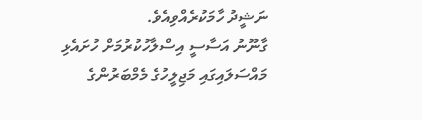ނަޝީދު ހާމަކުރެއްވިއެވެ.
ގާނޫނު އަސާސީ އިސްލާހުކުރުމަށް ހުށައެޅި މައްސަލައިގައި މަޖިލީހުގެ މެމްބަރުންގެ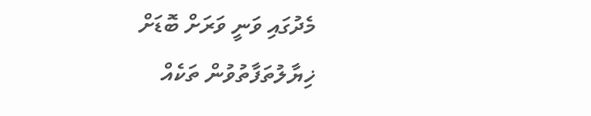މެދުގައި ވަނީ ވަރަށް ބޮޑަށް ޚިޔާލުތަފާތުވުން ތަކެއް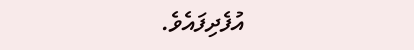އުފެދިފައެވެ.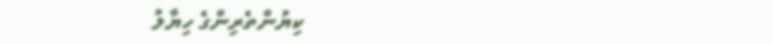ކިޔުންތެރިންގެ ހިޔާލު